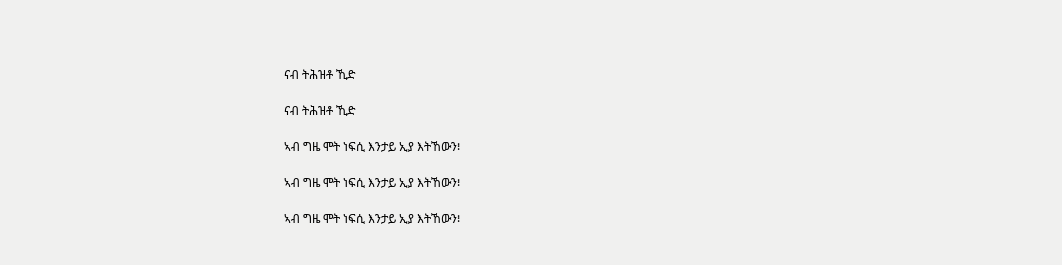ናብ ትሕዝቶ ኺድ

ናብ ትሕዝቶ ኺድ

ኣብ ግዜ ሞት ነፍሲ እንታይ ኢያ እትኸውን፧

ኣብ ግዜ ሞት ነፍሲ እንታይ ኢያ እትኸውን፧

ኣብ ግዜ ሞት ነፍሲ እንታይ ኢያ እትኸውን፧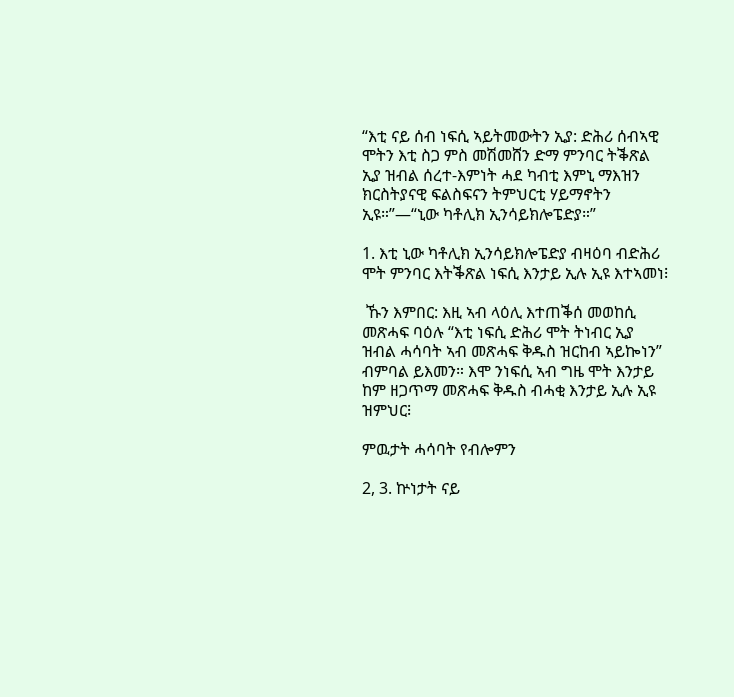“እቲ ናይ ሰብ ነፍሲ ኣይትመውትን ኢያ: ድሕሪ ሰብኣዊ ሞትን እቲ ስጋ ምስ መሽመሸን ድማ ምንባር ትቕጽል ኢያ ዝብል ሰረተ-እምነት ሓደ ካብቲ እምኒ ማእዝን ክርስትያናዊ ፍልስፍናን ትምህርቲ ሃይማኖትን ኢዩ።”—“ኒው ካቶሊክ ኢንሳይክሎፔድያ።”

1. እቲ ኒው ካቶሊክ ኢንሳይክሎፔድያ ብዛዕባ ብድሕሪ ሞት ምንባር እትቕጽል ነፍሲ እንታይ ኢሉ ኢዩ እተኣመነ፧

 ኹን እምበር: እዚ ኣብ ላዕሊ እተጠቕሰ መወከሲ መጽሓፍ ባዕሉ “እቲ ነፍሲ ድሕሪ ሞት ትነብር ኢያ ዝብል ሓሳባት ኣብ መጽሓፍ ቅዱስ ዝርከብ ኣይኰነን” ብምባል ይእመን። እሞ ንነፍሲ ኣብ ግዜ ሞት እንታይ ከም ዘጋጥማ መጽሓፍ ቅዱስ ብሓቂ እንታይ ኢሉ ኢዩ ዝምህር፧

ምዉታት ሓሳባት የብሎምን

2, 3. ኵነታት ናይ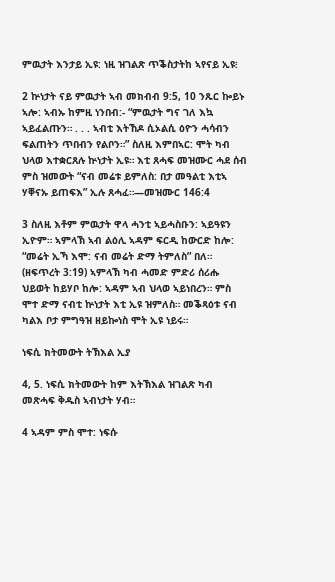ምዉታት እንታይ ኢዩ: ነዚ ዝገልጽ ጥቕስታትከ ኣየናይ ኢዩ፧

2 ኵነታት ናይ ምዉታት ኣብ መክብብ 9:5, 10 ንጹር ኰይኑ ኣሎ: ኣብኡ ከምዚ ነንበብ:- “ምዉታት ግና ገለ እኳ ኣይፈልጡን። . . . ኣብቲ እትኸዶ ሲኦልሲ ዕዮን ሓሳብን ፍልጠትን ጥበብን የልቦን።” ስለዚ እምበኣር: ሞት ካብ ህላወ እተቋርጸሉ ኵነታት ኢዩ። እቲ ጸሓፍ መዝሙር ሓደ ሰብ ምስ ዝመውት “ናብ መሬቱ ይምለስ: በታ መዓልቲ እቲኣ ሃቐናኡ ይጠፍእ” ኢሉ ጸሓፈ።—መዝሙር 146:4

3 ስለዚ እቶም ምዉታት ዋላ ሓንቲ ኣይሓስቡን: ኣይዓዩን ኢዮም። ኣምላኽ ኣብ ልዕሊ ኣዳም ፍርዲ ከውርድ ከሎ: “መሬት ኢኻ እሞ: ናብ መሬት ድማ ትምለስ” በለ። (ዘፍጥረት 3:19) ኣምላኽ ካብ ሓመድ ምድሪ ሰሪሑ ህይወት ከይሃቦ ከሎ: ኣዳም ኣብ ህላወ ኣይነበረን። ምስ ሞተ ድማ ናብቲ ኵነታት እቲ ኢዩ ዝምለስ። መቕጻዕቱ ናብ ካልእ ቦታ ምግዓዝ ዘይኰነስ ሞት ኢዩ ነይሩ።

ነፍሲ ክትመውት ትኽእል ኢያ

4, 5. ነፍሲ ክትመውት ከም እትኽእል ዝገልጽ ካብ መጽሓፍ ቅዱስ ኣብነታት ሃብ።

4 ኣዳም ምስ ሞተ: ነፍሱ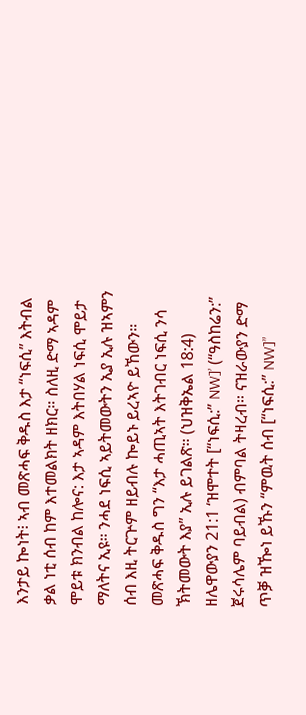እንታይ ኰነት፧ ኣብ መጽሓፍ ቅዱስ እታ “ነፍሲ” እትብል ቃል ነቲ ሰብ ከም እተመልክት ዘክር። ስለዚ ድማ ኣዳም ሞይቱ ክንብል ከሎና: እታ ኣዳም እትበሃል ነፍሲ ሞይታ ማለትና ኢዩ። ንሓደ ነፍሲ ኣይትመውትን ኢያ ኢሉ ዝኣምን ሰብ እዚ ትርጕም ዘይብሉ ኰይኑ ይረኣዮ ይኸውን። መጽሓፍ ቅዱስ ግን “እታ ሓጢኣት እትገብር ነፍሲ ንሳ ኽትመውት እያ” ኢሉ ይገልጽ። (ህዝቅኤል 18:4) ዘሌዋውያን 21:1 ‘ዝሞተት [“ነፍሲ:” NW]’ (“ዓስከሬን:” ጀሩሳሌም ባይብል) ብምባል ትዛረብ። ናዝራውያን ድማ ጥቓ ዝዀነ ይኹን “ምዉት ሰብ [“ነፍሲ:” NW]”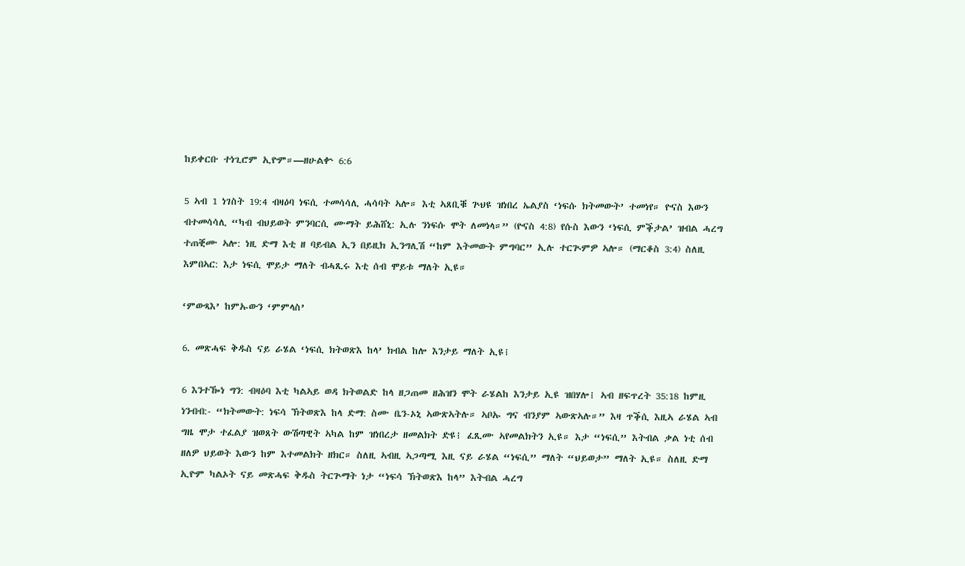ከይቀርቡ ተነጊሮም ኢዮም።—ዘሁልቍ 6:6

5 ኣብ 1 ነገስት 19:4 ብዛዕባ ነፍሲ ተመሳሳሊ ሓሳባት ኣሎ። እቲ ኣጸቢቑ ጕህዩ ዝነበረ ኤልያስ ‘ነፍሱ ክትመውት’ ተመነየ። ዮናስ እውን ብተመሳሳሊ “ካብ ብህይወት ምንባርሲ ሙማት ይሕሸኒ: ኢሉ ንነፍሱ ሞት ለመነላ።” (ዮናስ 4:8) የሱስ እውን ‘ነፍሲ ምቕታል’ ዝብል ሓረግ ተጠቒሙ ኣሎ: ነዚ ድማ እቲ ዘ ባይብል ኢን በይዚክ ኢንግሊሽ “ከም እትመውት ምግባር” ኢሉ ተርጒምዎ ኣሎ። (ማርቆስ 3:4) ስለዚ እምበኣር: እታ ነፍሲ ሞይታ ማለት ብሓጺሩ እቲ ሰብ ሞይቱ ማለት ኢዩ።

‘ምውጻእ’ ከምኡውን ‘ምምላስ’

6. መጽሓፍ ቅዱስ ናይ ራሄል ‘ነፍሲ ክትወጽእ ከላ’ ክብል ከሎ እንታይ ማለት ኢዩ፧

6 እንተዀነ ግን: ብዛዕባ እቲ ካልኣይ ወዳ ክትወልድ ከላ ዘጋጠመ ዘሕዝን ሞት ራሄልከ እንታይ ኢዩ ዝበሃሎ፧ ኣብ ዘፍጥረት 35:18 ከምዚ ነንብብ:- “ክትመውት: ነፍሳ ኽትወጽእ ከላ ድማ: ስሙ ቤን-ኦኒ ኣውጽኣትሉ። ኣቦኡ ግና ብንያም ኣውጽኣሉ።” እዛ ጥቕሲ እዚኣ ራሄል ኣብ ግዜ ሞታ ተፈልያ ዝወጸት ውሽጣዊት ኣካል ከም ዝነበረታ ዘመልክት ድዩ፧ ፈጺሙ ኣየመልክትን ኢዩ። እታ “ነፍሲ” እትብል ቃል ነቲ ሰብ ዘለዎ ህይወት እውን ከም እተመልክት ዘክር። ስለዚ ኣብዚ ኣጋጣሚ እዚ ናይ ራሄል “ነፍሲ” ማለት “ህይወታ” ማለት ኢዩ። ስለዚ ድማ ኢዮም ካልኦት ናይ መጽሓፍ ቅዱስ ትርጕማት ነታ “ነፍሳ ኽትወጽእ ከላ” እትብል ሓረግ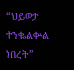“ህይወታ ተንቈልቍል ነበረት”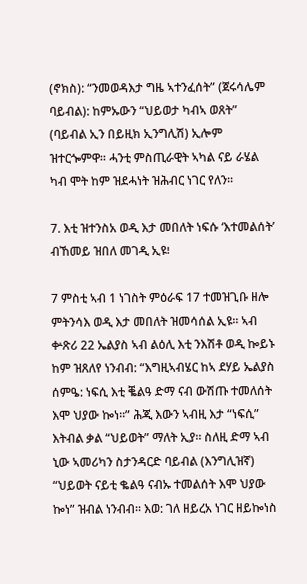(ኖክስ): “ንመወዳእታ ግዜ ኣተንፈሰት” (ጀሩሳሌም ባይብል): ከምኡውን “ህይወታ ካብኣ ወጸት” (ባይብል ኢን በይዚክ ኢንግሊሽ) ኢሎም ዝተርጐምዋ። ሓንቲ ምስጢራዊት ኣካል ናይ ራሄል ካብ ሞት ከም ዝደሓነት ዝሕብር ነገር የለን።

7. እቲ ዝተንስአ ወዲ እታ መበለት ነፍሱ ‘እተመልሰት’ ብኸመይ ዝበለ መገዲ ኢዩ፧

7 ምስቲ ኣብ 1 ነገስት ምዕራፍ 17 ተመዝጊቡ ዘሎ ምትንሳእ ወዲ እታ መበለት ዝመሳሰል ኢዩ። ኣብ ቍጽሪ 22 ኤልያስ ኣብ ልዕሊ እቲ ንእሽቶ ወዲ ኰይኑ ከም ዝጸለየ ነንብብ: “እግዚኣብሄር ከኣ ደሃይ ኤልያስ ሰምዔ: ነፍሲ እቲ ቘልዓ ድማ ናብ ውሽጡ ተመለሰት እሞ ህያው ኰነ።” ሕጂ እውን ኣብዚ እታ “ነፍሲ” እትብል ቃል “ህይወት” ማለት ኢያ። ስለዚ ድማ ኣብ ኒው ኣመሪካን ስታንዳርድ ባይብል (እንግሊዝኛ) “ህይወት ናይቲ ቈልዓ ናብኡ ተመልሰት እሞ ህያው ኰነ” ዝብል ነንብብ። እወ: ገለ ዘይረአ ነገር ዘይኰነስ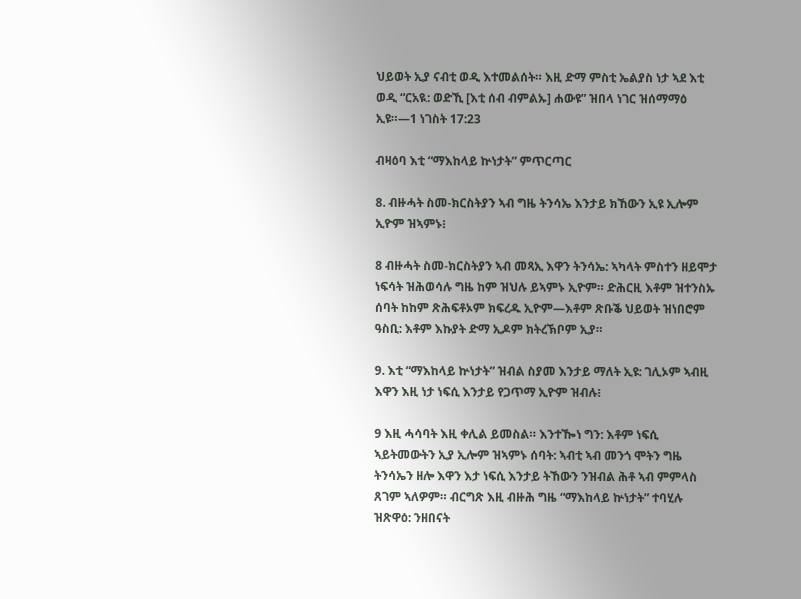ህይወት ኢያ ናብቲ ወዲ እተመልሰት። እዚ ድማ ምስቲ ኤልያስ ነታ ኣደ እቲ ወዲ “ርአዪ: ወድኺ [እቲ ሰብ ብምልኡ] ሐውዩ” ዝበላ ነገር ዝሰማማዕ ኢዩ።—1 ነገስት 17:23

ብዛዕባ እቲ “ማእከላይ ኵነታት” ምጥርጣር

8. ብዙሓት ስመ-ክርስትያን ኣብ ግዜ ትንሳኤ እንታይ ክኸውን ኢዩ ኢሎም ኢዮም ዝኣምኑ፧

8 ብዙሓት ስመ-ክርስትያን ኣብ መጻኢ እዋን ትንሳኤ: ኣካላት ምስተን ዘይሞታ ነፍሳት ዝሕወሳሉ ግዜ ከም ዝህሉ ይኣምኑ ኢዮም። ድሕርዚ እቶም ዝተንስኡ ሰባት ከከም ጽሕፍቶኦም ክፍረዱ ኢዮም—እቶም ጽቡቕ ህይወት ዝነበሮም ዓስቢ: እቶም እኩያት ድማ ኢዶም ክትረኽቦም ኢያ።

9. እቲ “ማእከላይ ኵነታት” ዝብል ስያመ እንታይ ማለት ኢዩ: ገሊኦም ኣብዚ እዋን እዚ ነታ ነፍሲ እንታይ የጋጥማ ኢዮም ዝብሉ፧

9 እዚ ሓሳባት እዚ ቀሊል ይመስል። እንተዀነ ግን: እቶም ነፍሲ ኣይትመውትን ኢያ ኢሎም ዝኣምኑ ሰባት: ኣብቲ ኣብ መንጎ ሞትን ግዜ ትንሳኤን ዘሎ እዋን እታ ነፍሲ እንታይ ትኸውን ንዝብል ሕቶ ኣብ ምምላስ ጸገም ኣለዎም። ብርግጽ እዚ ብዙሕ ግዜ “ማእከላይ ኵነታት” ተባሂሉ ዝጽዋዕ: ንዘበናት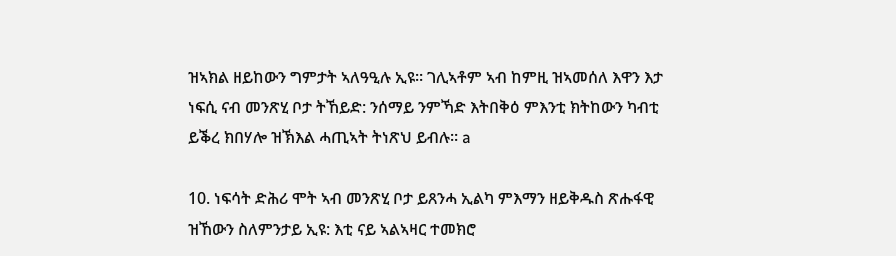ዝኣክል ዘይከውን ግምታት ኣለዓዒሉ ኢዩ። ገሊኣቶም ኣብ ከምዚ ዝኣመሰለ እዋን እታ ነፍሲ ናብ መንጽሂ ቦታ ትኸይድ: ንሰማይ ንምኻድ እትበቅዕ ምእንቲ ክትከውን ካብቲ ይቕረ ክበሃሎ ዝኽእል ሓጢኣት ትነጽህ ይብሉ። a

10. ነፍሳት ድሕሪ ሞት ኣብ መንጽሂ ቦታ ይጸንሓ ኢልካ ምእማን ዘይቅዱስ ጽሑፋዊ ዝኸውን ስለምንታይ ኢዩ: እቲ ናይ ኣልኣዛር ተመክሮ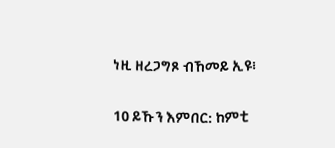ነዚ ዘረጋግጾ ብኸመይ ኢዩ፧

10 ይኹን እምበር: ከምቲ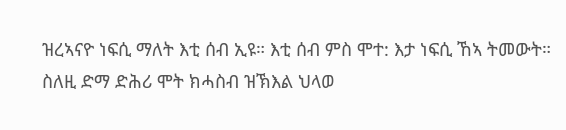ዝረኣናዮ ነፍሲ ማለት እቲ ሰብ ኢዩ። እቲ ሰብ ምስ ሞተ: እታ ነፍሲ ኸኣ ትመውት። ስለዚ ድማ ድሕሪ ሞት ክሓስብ ዝኽእል ህላወ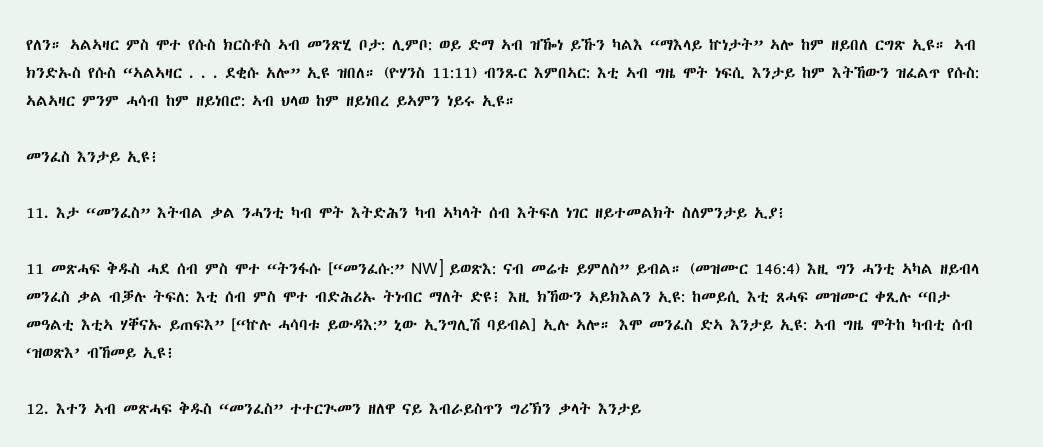የለን። ኣልኣዛር ምስ ሞተ የሱስ ክርስቶስ ኣብ መንጽሂ ቦታ: ሊምቦ: ወይ ድማ ኣብ ዝዀነ ይኹን ካልእ “ማእላይ ኵነታት” ኣሎ ከም ዘይበለ ርግጽ ኢዩ። ኣብ ክንድኡስ የሱስ “ኣልኣዛር . . . ደቂሱ አሎ” ኢዩ ዝበለ። (ዮሃንስ 11:11) ብንጹር እምበኣር: እቲ ኣብ ግዜ ሞት ነፍሲ እንታይ ከም እትኸውን ዝፈልጥ የሱስ: ኣልኣዛር ምንም ሓሳብ ከም ዘይነበሮ: ኣብ ህላወ ከም ዘይነበረ ይኣምን ነይሩ ኢዩ።

መንፈስ እንታይ ኢዩ፧

11. እታ “መንፈስ” እትብል ቃል ንሓንቲ ካብ ሞት እትድሕን ካብ ኣካላት ሰብ እትፍለ ነገር ዘይተመልክት ስለምንታይ ኢያ፧

11 መጽሓፍ ቅዱስ ሓደ ሰብ ምስ ሞተ “ትንፋሱ [“መንፈሱ:” NW] ይወጽእ: ናብ መሬቱ ይምለስ” ይብል። (መዝሙር 146:4) እዚ ግን ሓንቲ ኣካል ዘይብላ መንፈስ ቃል ብቓሉ ትፍለ: እቲ ሰብ ምስ ሞተ ብድሕሪኡ ትነብር ማለት ድዩ፧ እዚ ክኸውን ኣይክእልን ኢዩ: ከመይሲ እቲ ጸሓፍ መዝሙር ቀጺሉ “በታ መዓልቲ እቲኣ ሃቐናኡ ይጠፍእ” [“ኵሉ ሓሳባቱ ይውዳእ:” ኒው ኢንግሊሽ ባይብል] ኢሉ ኣሎ። እሞ መንፈስ ድኣ እንታይ ኢዩ: ኣብ ግዜ ሞትከ ካብቲ ሰብ ‘ዝወጽእ’ ብኸመይ ኢዩ፧

12. እተን ኣብ መጽሓፍ ቅዱስ “መንፈስ” ተተርጒመን ዘለዋ ናይ እብራይስጥን ግሪኽን ቃላት እንታይ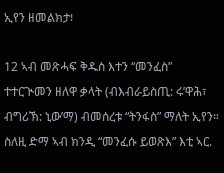ኢየን ዘመልክታ፧

12 ኣብ መጽሓፍ ቅዱስ እተን “መንፈስ” ተተርጒመን ዘለዋ ቃላት (ብእብራይስጢ: ሩʹዋሕ፣ ብግሪኽ: ኒውʹማ) ብመሰረቱ “ትንፋስ” ማለት ኢየን። ስለዚ ድማ ኣብ ክንዲ “መንፈሱ ይወጽእ” እቲ ኣር.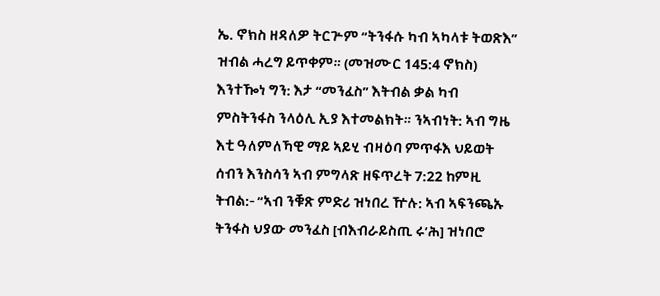ኤ. ኖክስ ዘዳለዎ ትርጕም “ትንፋሱ ካብ ኣካላቱ ትወጽእ” ዝብል ሓረግ ይጥቀም። (መዝሙር 145:4 ኖክስ) እንተዀነ ግን: እታ “መንፈስ” እትብል ቃል ካብ ምስትንፋስ ንላዕሊ ኢያ እተመልክት። ንኣብነት: ኣብ ግዜ እቲ ዓለምለኻዊ ማይ ኣይሂ ብዛዕባ ምጥፋእ ህይወት ሰብን እንስሳን ኣብ ምግላጽ ዘፍጥረት 7:22 ከምዚ ትብል:- “ኣብ ንቑጽ ምድሪ ዝነበረ ዅሉ: ኣብ ኣፍንጫኡ ትንፋስ ህያው መንፈስ [ብእብራይስጢ ሩʹሕ] ዝነበሮ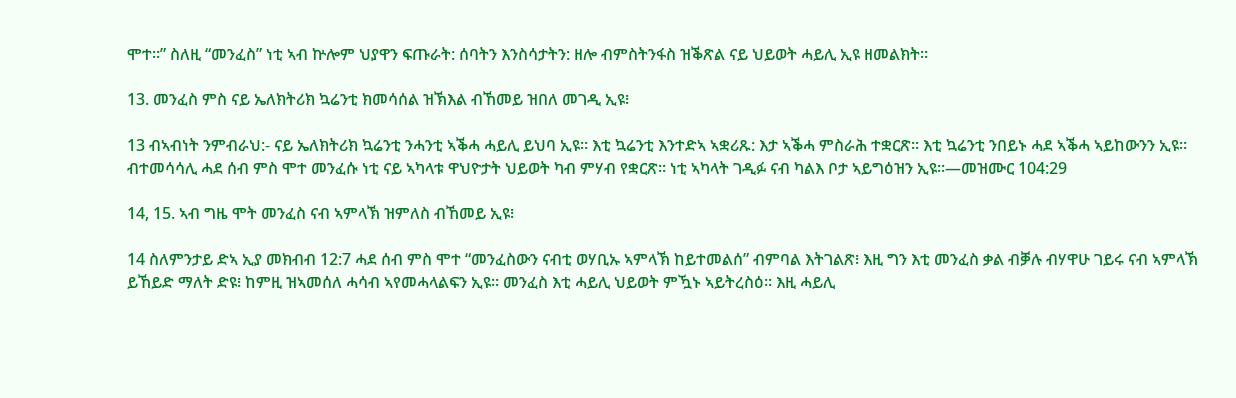ሞተ።” ስለዚ “መንፈስ” ነቲ ኣብ ኵሎም ህያዋን ፍጡራት: ሰባትን እንስሳታትን: ዘሎ ብምስትንፋስ ዝቕጽል ናይ ህይወት ሓይሊ ኢዩ ዘመልክት።

13. መንፈስ ምስ ናይ ኤለክትሪክ ኳሬንቲ ክመሳሰል ዝኽእል ብኸመይ ዝበለ መገዲ ኢዩ፧

13 ብኣብነት ንምብራህ:- ናይ ኤለክትሪክ ኳሬንቲ ንሓንቲ ኣቕሓ ሓይሊ ይህባ ኢዩ። እቲ ኳሬንቲ እንተድኣ ኣቋሪጹ: እታ ኣቕሓ ምስራሕ ተቋርጽ። እቲ ኳሬንቲ ንበይኑ ሓደ ኣቕሓ ኣይከውንን ኢዩ። ብተመሳሳሊ ሓደ ሰብ ምስ ሞተ መንፈሱ ነቲ ናይ ኣካላቱ ዋህዮታት ህይወት ካብ ምሃብ የቋርጽ። ነቲ ኣካላት ገዲፉ ናብ ካልእ ቦታ ኣይግዕዝን ኢዩ።—መዝሙር 104:29

14, 15. ኣብ ግዜ ሞት መንፈስ ናብ ኣምላኽ ዝምለስ ብኸመይ ኢዩ፧

14 ስለምንታይ ድኣ ኢያ መክብብ 12:7 ሓደ ሰብ ምስ ሞተ “መንፈስውን ናብቲ ወሃቢኡ ኣምላኽ ከይተመልሰ” ብምባል እትገልጽ፧ እዚ ግን እቲ መንፈስ ቃል ብቓሉ ብሃዋሁ ገይሩ ናብ ኣምላኽ ይኸይድ ማለት ድዩ፧ ከምዚ ዝኣመሰለ ሓሳብ ኣየመሓላልፍን ኢዩ። መንፈስ እቲ ሓይሊ ህይወት ምዃኑ ኣይትረስዕ። እዚ ሓይሊ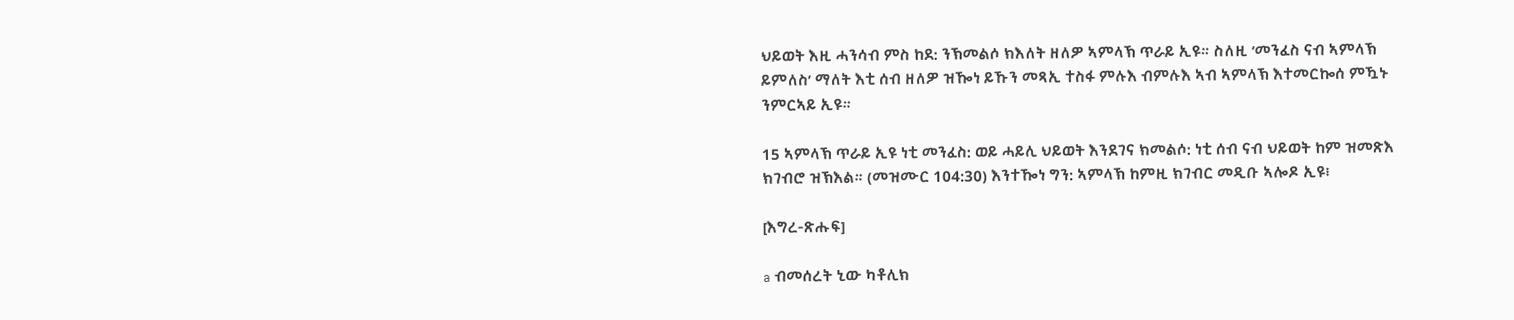ህይወት እዚ ሓንሳብ ምስ ከደ: ንኽመልሶ ክእለት ዘለዎ ኣምላኽ ጥራይ ኢዩ። ስለዚ ‘መንፈስ ናብ ኣምላኽ ይምለስ’ ማለት እቲ ሰብ ዘለዎ ዝዀነ ይኹን መጻኢ ተስፋ ምሉእ ብምሉእ ኣብ ኣምላኽ እተመርኰሰ ምዃኑ ንምርኣይ ኢዩ።

15 ኣምላኽ ጥራይ ኢዩ ነቲ መንፈስ: ወይ ሓይሊ ህይወት እንደገና ክመልሶ: ነቲ ሰብ ናብ ህይወት ከም ዝመጽእ ክገብሮ ዝኽእል። (መዝሙር 104:30) እንተዀነ ግን: ኣምላኽ ከምዚ ክገብር መዲቡ ኣሎዶ ኢዩ፧

[እግረ-ጽሑፍ]

a ብመሰረት ኒው ካቶሊክ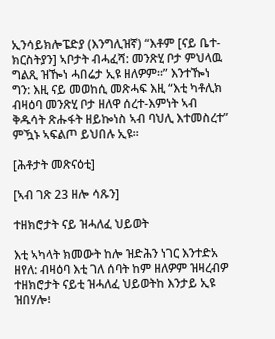ኢንሳይክሎፔድያ (እንግሊዝኛ) “እቶም [ናይ ቤተ-ክርስትያን] ኣቦታት ብሓፈሻ: መንጽሂ ቦታ ምህላዉ ግልጺ ዝዀነ ሓበሬታ ኢዩ ዘለዎም።” እንተዀነ ግን: እዚ ናይ መወከሲ መጽሓፍ እዚ “እቲ ካቶሊክ ብዛዕባ መንጽሂ ቦታ ዘለዋ ሰረተ-እምነት ኣብ ቅዱሳት ጽሑፋት ዘይኰነስ ኣብ ባህሊ እተመስረተ” ምዃኑ ኣፍልጦ ይህበሉ ኢዩ።

[ሕቶታት መጽናዕቲ]

[ኣብ ገጽ 23 ዘሎ ሳጹን]

ተዘክሮታት ናይ ዝሓለፈ ህይወት

እቲ ኣካላት ክመውት ከሎ ዝድሕን ነገር እንተድአ ዘየለ: ብዛዕባ እቲ ገለ ሰባት ከም ዘለዎም ዝዛረብዎ ተዘክሮታት ናይቲ ዝሓለፈ ህይወትከ እንታይ ኢዩ ዝበሃሎ፧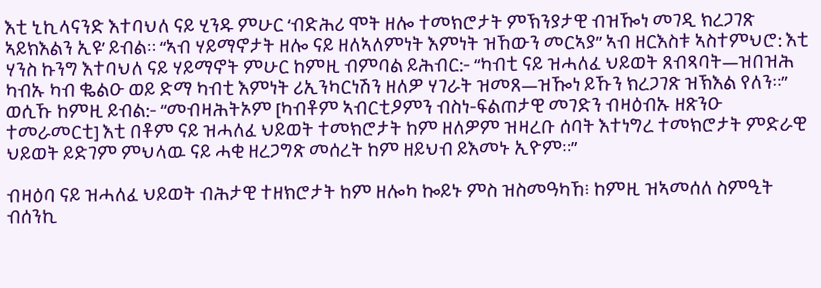እቲ ኒኪላናንድ እተባህለ ናይ ሂንዱ ምሁር ‘ብድሕሪ ሞት ዘሎ ተመክሮታት ምኽንያታዊ ብዝዀነ መገዲ ክረጋገጽ ኣይክእልን ኢዩ’ ይብል። “ኣብ ሃይማኖታት ዘሎ ናይ ዘለኣለምነት እምነት ዝኸውን መርኣያ” ኣብ ዘርእስቱ ኣስተምህሮ: እቲ ሃንስ ኩንግ እተባህለ ናይ ሃይማኖት ምሁር ከምዚ ብምባል ይሕብር:- “ካብቲ ናይ ዝሓለፈ ህይወት ጸብጻባት—ዝበዝሕ ካብኡ ካብ ቈልዑ ወይ ድማ ካብቲ እምነት ሪኢንካርነሽን ዘለዎ ሃገራት ዝመጸ—ዝዀነ ይኹን ክረጋገጽ ዝኽእል የለን።” ወሲኹ ከምዚ ይብል:- “መብዛሕትኦም [ካብቶም ኣብርቲዖምን ብስነ-ፍልጠታዊ መገድን ብዛዕብኡ ዘጽንዑ ተመራመርቲ] እቲ በቶም ናይ ዝሓለፈ ህይወት ተመክሮታት ከም ዘለዎም ዝዛረቡ ሰባት እተነግረ ተመክሮታት ምድራዊ ህይወት ይድገም ምህላዉ ናይ ሓቂ ዘረጋግጽ መሰረት ከም ዘይህብ ይእመኑ ኢዮም።”

ብዛዕባ ናይ ዝሓለፈ ህይወት ብሕታዊ ተዘክሮታት ከም ዘሎካ ኰይኑ ምስ ዝስመዓካኸ፧ ከምዚ ዝኣመሰለ ስምዒት ብሰንኪ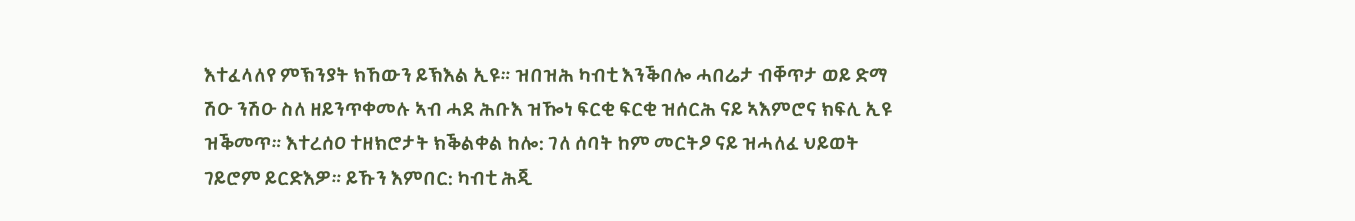እተፈላለየ ምኽንያት ክኸውን ይኽእል ኢዩ። ዝበዝሕ ካብቲ እንቕበሎ ሓበሬታ ብቐጥታ ወይ ድማ ሽዑ ንሽዑ ስለ ዘይንጥቀመሉ ኣብ ሓደ ሕቡእ ዝዀነ ፍርቂ ፍርቂ ዝሰርሕ ናይ ኣእምሮና ክፍሊ ኢዩ ዝቕመጥ። እተረሰዐ ተዘክሮታት ክቕልቀል ከሎ: ገለ ሰባት ከም መርትዖ ናይ ዝሓለፈ ህይወት ገይሮም ይርድእዎ። ይኹን እምበር: ካብቲ ሕጂ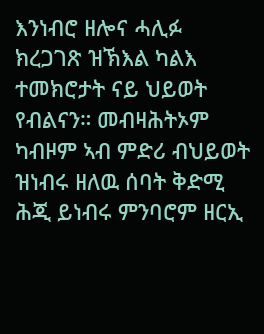እንነብሮ ዘሎና ሓሊፉ ክረጋገጽ ዝኽእል ካልእ ተመክሮታት ናይ ህይወት የብልናን። መብዛሕትኦም ካብዞም ኣብ ምድሪ ብህይወት ዝነብሩ ዘለዉ ሰባት ቅድሚ ሕጂ ይነብሩ ምንባሮም ዘርኢ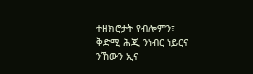ተዘክሮታት የብሎምን፣ ቅድሚ ሕጂ ንነብር ነይርና ንኸውን ኢና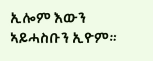ኢሎም እውን ኣይሓስቡን ኢዮም።